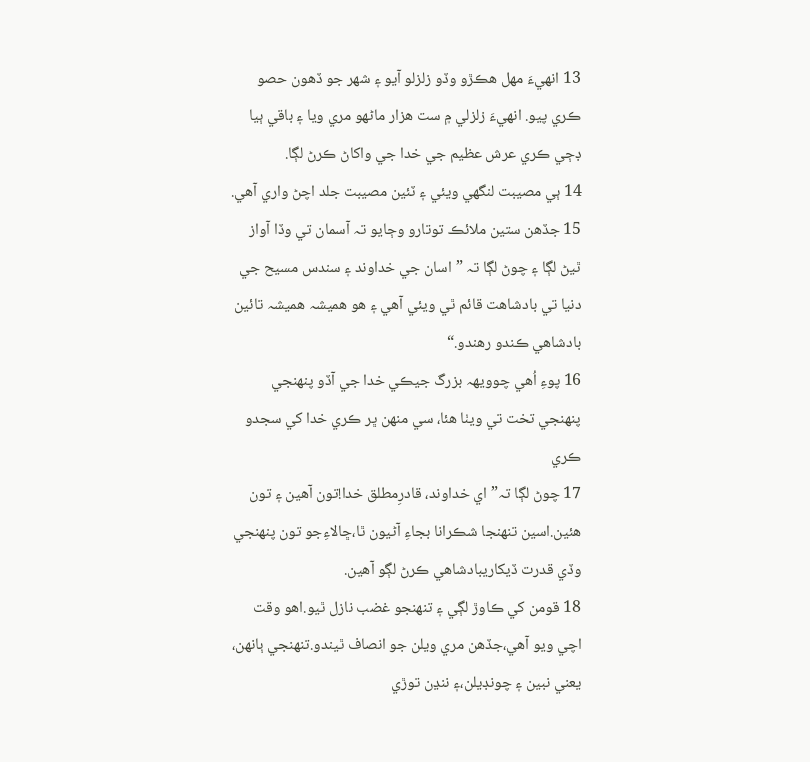13 انھيءَ مھل ھڪڙو وڏو زلزلو آيو ۽ شھر جو ڏھون حصو ڪري پيو. انھيءَ زلزلي ۾ ست ھزار ماڻھو مري ويا ۽ باقي ٻيا ڊڄي ڪري عرش عظيم جي خدا جي واکاڻ ڪرڻ لڳا.
14 ٻي مصيبت لنگھي ويئي ۽ ٽئين مصيبت جلد اچڻ واري آھي.
15 جڏھن ستين ملائڪ توتارو وڄايو تہ آسمان تي وڏا آواز ٿيڻ لڳا ۽ چوڻ لڳا تہ ”اسان جي خداوند ۽ سندس مسيح جي دنيا تي بادشاھت قائم ٿي ويئي آھي ۽ ھو ھميشہ ھميشہ تائين بادشاھي ڪندو رھندو.“
16 پوءِ اُھي چوويھہ بزرگ جيڪي خدا جي آڏو پنھنجي پنھنجي تخت تي ويٺا ھئا، سي منھن ڀر ڪري خدا کي سجدو ڪري
17 چوڻ لڳا تہ”اي خداوند، قادرِمطلق خدا!تون آھين ۽ تون ھئين.اسين تنھنجا شڪرانا بجاءِ آڻيون ٿا،ڇالاءِجو تون پنھنجي وڏي قدرت ڏيکاريبادشاھي ڪرڻ لڳو آھين.
18 قومن کي ڪاوڙ لڳي ۽ تنھنجو غضب نازل ٿيو.اھو وقت اچي ويو آھي،جڏھن مري ويلن جو انصاف ٿيندو.تنھنجي ٻانھن، يعني نبين ۽ چونڊيلن،۽ ننڍن توڙي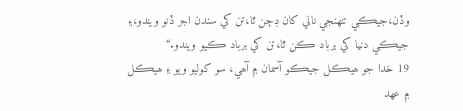وڏن،جيڪي تنھنجي نالي کان ڊڄن ٿا،تن کي سندن اجر ڏنو ويندو،۽ جيڪي دنيا کي برباد ڪن ٿا،تن کي برباد ڪيو ويندو.“
19 خدا جو ھيڪل جيڪو آسمان ۾ آھي، سو کوليو ويو ۽ ھيڪل ۾ عھد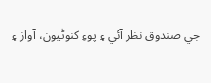جي صندوق نظر آئي ۽ پوءِ کنوڻيون، آواز ۽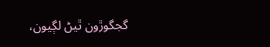گجگوڙون ٿيڻ لڳيون،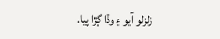زلزلو آيو ۽ وڏا ڳڙا پيا.